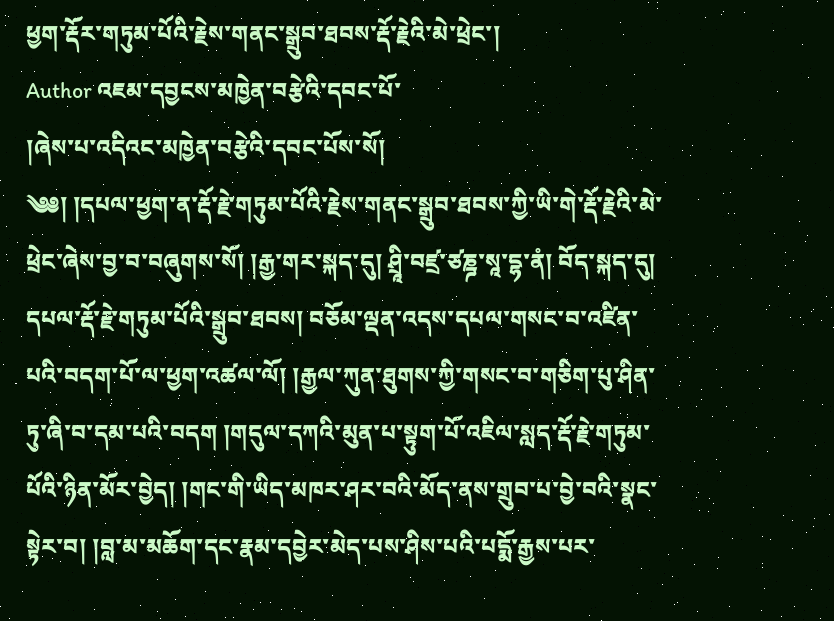ཕྱག་རྡོར་གཏུམ་པོའི་རྗེས་གནང་སྒྲུབ་ཐབས་རྡོ་རྗེའི་མེ་ཕྲེང་།
Author འཇམ་དབྱངས་མཁྱེན་བརྩེའི་དབང་པོ་
།ཞེས་པ་འདིའང་མཁྱེན་བརྩེའི་དབང་པོས་སོ།
༄༅། །དཔལ་ཕྱག་ན་རྡོ་རྗེ་གཏུམ་པོའི་རྗེས་གནང་སྒྲུབ་ཐབས་ཀྱི་ཡི་གེ་རྡོ་རྗེའི་མེ་ཕྲེང་ཞེས་བྱ་བ་བཞུགས་སོ། །རྒྱ་གར་སྐད་དུ། ཤྲཱི་བཛྲ་ཙཎྜ་སཱ་དྷ་ནཾ། བོད་སྐད་དུ། དཔལ་རྡོ་རྗེ་གཏུམ་པོའི་སྒྲུབ་ཐབས། བཅོམ་ལྡན་འདས་དཔལ་གསང་བ་འཛིན་པའི་བདག་པོ་ལ་ཕྱག་འཚལ་ལོ། །རྒྱལ་ཀུན་ཐུགས་ཀྱི་གསང་བ་གཅིག་པུ་ཤིན་ཏུ་ཞི་བ་དམ་པའི་བདག །གདུལ་དཀའི་མུན་པ་སྟུག་པོ་འཇིལ་སླད་རྡོ་རྗེ་གཏུམ་པོའི་ཉིན་མོར་བྱེད། །གང་གི་ཡིད་མཁར་ཤར་བའི་མོད་ནས་གྲུབ་པ་བྱེ་བའི་སྣང་སྟེར་བ། །བླ་མ་མཆོག་དང་རྣམ་དབྱེར་མེད་པས་ཤིས་པའི་པདྨོ་རྒྱས་པར་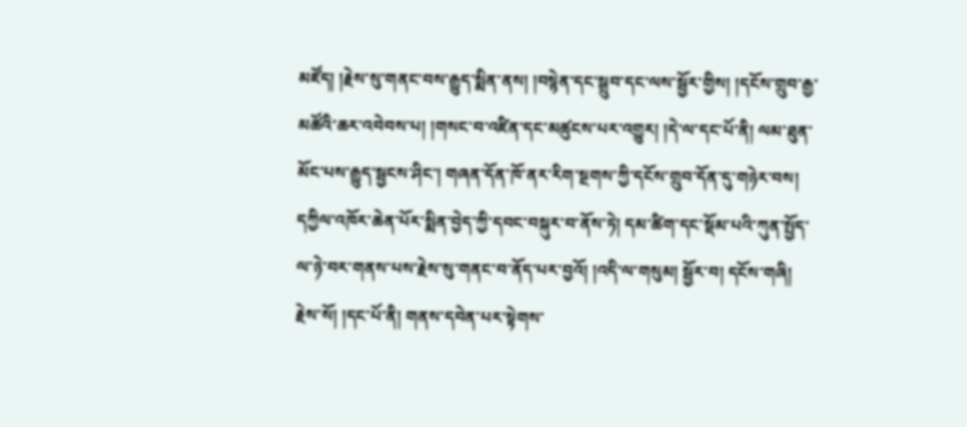མཛོད། །རྗེས་སུ་གནང་བས་རྒྱུད་སྨིན་ནས། །བསྙེན་དང་སྒྲུབ་དང་ལས་སྦྱོར་གྱིས། །དངོས་གྲུབ་རྒྱ་མཚོའི་ཆར་འབེབས་པ། །གསང་བ་འཛིན་དང་མཚུངས་པར་འགྱུར། །དེ་ལ་དང་པོ་ནི། ལམ་ཐུན་མོང་པས་རྒྱུད་སྦྱངས་ཤིང་། གཞན་དོན་ཁོ་ནར་རིག་སྔགས་ཀྱི་དངོས་གྲུབ་དོན་དུ་གཉེར་བས། དཀྱིལ་འཁོར་ཆེན་པོར་སྨིན་བྱེད་ཀྱི་དབང་བསྐུར་བ་ནོས་ཏེ། དམ་ཚིག་དང་སྡོམ་པའི་ཀུན་སྤྱོད་ལ་ཉེ་བར་གནས་པས་རྗེས་སུ་གནང་བ་ནོད་པར་བྱའོ། །འདི་ལ་གསུམ། སྦྱོར་བ། དངོས་གཞི། རྗེས་སོ། །དང་པོ་ནི། གནས་དབེན་པར་སྟེགས་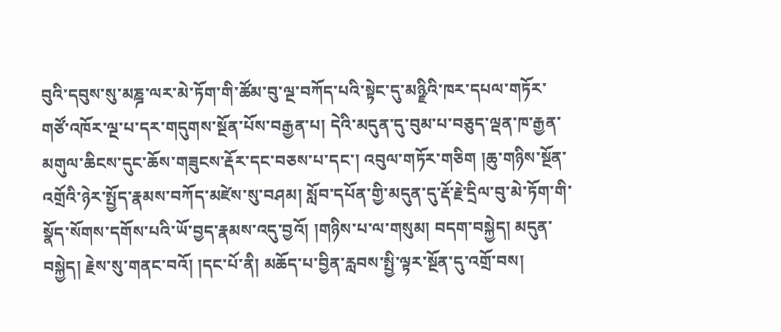བུའི་དབུས་སུ་མཎྜ་ལར་མེ་ཏོག་གི་ཚོམ་བུ་ལྔ་བཀོད་པའི་སྟེང་དུ་མཉྫིའི་ཁར་དཔལ་གཏོར་གཙོ་འཁོར་ལྔ་པ་དར་གདུགས་སྔོན་པོས་བརྒྱན་པ། དེའི་མདུན་དུ་བུམ་པ་བཅུད་ལྡན་ཁ་རྒྱན་མགུལ་ཆིངས་དུང་ཆོས་གཟུངས་རྡོར་དང་བཅས་པ་དང་། འབུལ་གཏོར་གཅིག །ཆུ་གཉིས་སྔོན་འགྲོའི་ཉེར་སྤྱོད་རྣམས་བཀོད་མཛེས་སུ་བཤམ། སློབ་དཔོན་གྱི་མདུན་དུ་རྡོ་རྗེ་དྲིལ་བུ་མེ་ཏོག་གི་སྣོད་སོགས་དགོས་པའི་ཡོ་བྱད་རྣམས་འདུ་བྱའོ། །གཉིས་པ་ལ་གསུམ། བདག་བསྐྱེད། མདུན་བསྐྱེད། རྗེས་སུ་གནང་བའོ། །དང་པོ་ནི། མཆོད་པ་བྱིན་རླབས་སྤྱི་ལྟར་སྔོན་དུ་འགྲོ་བས།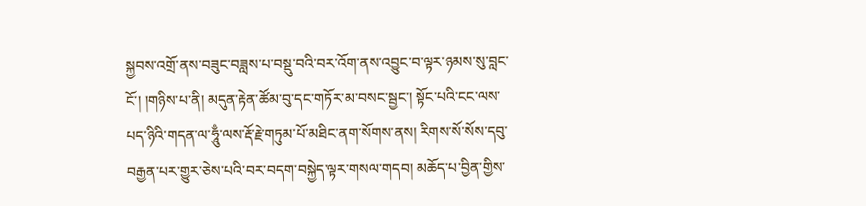སྐྱབས་འགྲོ་ནས་བཟུང་བཟླས་པ་བསྡུ་བའི་བར་འོག་ནས་འབྱུང་བ་ལྟར་ཉམས་སུ་བླང་ངོ་། །གཉིས་པ་ནི། མདུན་རྟེན་ཚོམ་བུ་དང་གཏོར་མ་བསང་སྦྱང་། སྟོང་པའི་ངང་ལས་པད་ཉིའི་གདན་ལ་ཧཱུྃ་ལས་རྡོ་རྗེ་གཏུམ་པོ་མཐིང་ནག་སོགས་ནས། རིགས་སོ་སོས་དབུ་བརྒྱན་པར་གྱུར་ཅེས་པའི་བར་བདག་བསྐྱེད་ལྟར་གསལ་གདབ། མཆོད་པ་བྱིན་གྱིས་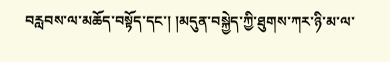བརླབས་ལ་མཆོད་བསྟོད་དང་། །མདུན་བསྐྱེད་ཀྱི་ཐུགས་ཀར་ཉི་མ་ལ་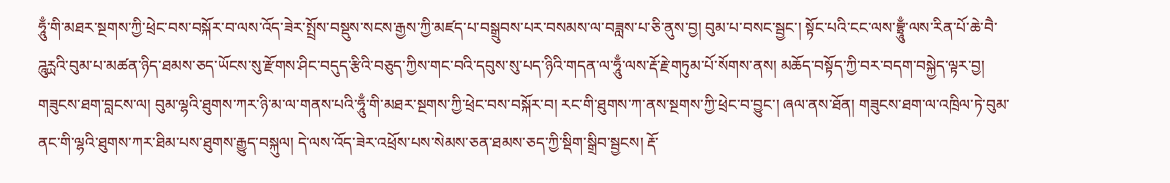ཧཱུྃ་གི་མཐར་སྔགས་ཀྱི་ཕྲེང་བས་བསྐོར་བ་ལས་འོད་ཟེར་སྤྲོས་བསྡུས་སངས་རྒྱས་ཀྱི་མཛད་པ་བསྒྲུབས་པར་བསམས་ལ་བཟླས་པ་ཅི་ནུས་བྱ། བུམ་པ་བསང་སྦྱང་། སྟོང་པའི་ངང་ལས་བྷྲཱུྃ་ལས་རིན་པོ་ཆེ་བཻ་ཌཱུཪྻའི་བུམ་པ་མཚན་ཉིད་ཐམས་ཅད་ཡོངས་སུ་རྫོགས་ཤིང་བདུད་རྩིའི་བཅུད་ཀྱིས་གང་བའི་དབུས་སུ་པད་ཉིའི་གདན་ལ་ཧཱུྃ་ལས་རྡོ་རྗེ་གཏུམ་པོ་སོགས་ནས། མཆོད་བསྟོད་ཀྱི་བར་བདག་བསྐྱེད་ལྟར་བྱ། གཟུངས་ཐག་བླངས་ལ། བུམ་ལྷའི་ཐུགས་ཀར་ཉི་མ་ལ་གནས་པའི་ཧཱུྃ་གི་མཐར་སྔགས་ཀྱི་ཕྲེང་བས་བསྐོར་བ། རང་གི་ཐུགས་ཀ་ནས་སྔགས་ཀྱི་ཕྲེང་བ་བྱུང་། ཞལ་ནས་ཐོན། གཟུངས་ཐག་ལ་འཁྲིལ་ཏེ་བུམ་ནང་གི་ལྷའི་ཐུགས་ཀར་ཐིམ་པས་ཐུགས་རྒྱུད་བསྐུལ། དེ་ལས་འོད་ཟེར་འཕྲོས་པས་སེམས་ཅན་ཐམས་ཅད་ཀྱི་སྡིག་སྒྲིབ་སྦྱངས། རྡོ་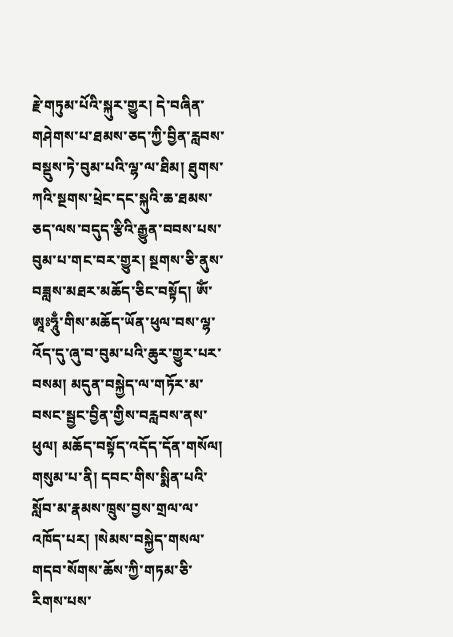རྗེ་གཏུམ་པོའི་སྐུར་གྱུར། དེ་བཞིན་གཤེགས་པ་ཐམས་ཅད་ཀྱི་བྱིན་རླབས་བསྡུས་ཏེ་བུམ་པའི་ལྷ་ལ་ཐིམ། ཐུགས་ཀའི་སྔགས་ཕྲེང་དང་སྐུའི་ཆ་ཐམས་ཅད་ལས་བདུད་རྩིའི་རྒྱུན་བབས་པས་བུམ་པ་གང་བར་གྱུར། སྔགས་ཅི་ནུས་བཟླས་མཐར་མཆོད་ཅིང་བསྟོད། ཨོཾ་ཨཱཿཧཱུྃ་གིས་མཆོད་ཡོན་ཕུལ་བས་ལྷ་འོད་དུ་ཞུ་བ་བུམ་པའི་ཆུར་གྱུར་པར་བསམ། མདུན་བསྐྱེད་ལ་གཏོར་མ་བསང་སྦྱང་བྱིན་གྱིས་བརླབས་ནས་ཕུལ། མཆོད་བསྟོད་འདོད་དོན་གསོལ། གསུམ་པ་ནི། དབང་གིས་སྨིན་པའི་སློབ་མ་རྣམས་ཁྲུས་བྱས་གྲལ་ལ་འཁོད་པར། །སེམས་བསྐྱེད་གསལ་གདབ་སོགས་ཆོས་ཀྱི་གཏམ་ཅི་རིགས་པས་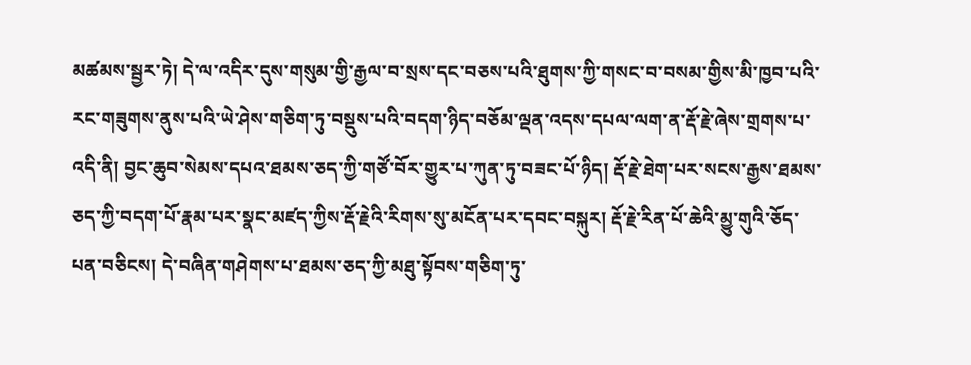མཚམས་སྦྱར་ཏེ། དེ་ལ་འདིར་དུས་གསུམ་གྱི་རྒྱལ་བ་སྲས་དང་བཅས་པའི་ཐུགས་ཀྱི་གསང་བ་བསམ་གྱིས་མི་ཁྱབ་པའི་རང་གཟུགས་ནུས་པའི་ཡེ་ཤེས་གཅིག་ཏུ་བསྡུས་པའི་བདག་ཉིད་བཅོམ་ལྡན་འདས་དཔལ་ལག་ན་རྡོ་རྗེ་ཞེས་གྲགས་པ་འདི་ནི། བྱང་ཆུབ་སེམས་དཔའ་ཐམས་ཅད་ཀྱི་གཙོ་བོར་གྱུར་པ་ཀུན་ཏུ་བཟང་པོ་ཉིད། རྡོ་རྗེ་ཐེག་པར་སངས་རྒྱས་ཐམས་ཅད་ཀྱི་བདག་པོ་རྣམ་པར་སྣང་མཛད་ཀྱིས་རྡོ་རྗེའི་རིགས་སུ་མངོན་པར་དབང་བསྐུར། རྡོ་རྗེ་རིན་པོ་ཆེའི་མྱུ་གུའི་ཅོད་པན་བཅིངས། དེ་བཞིན་གཤེགས་པ་ཐམས་ཅད་ཀྱི་མཐུ་སྟོབས་གཅིག་ཏུ་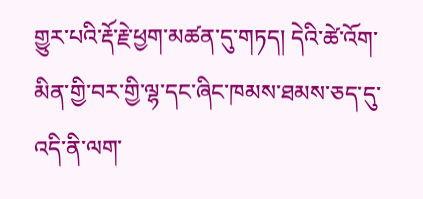གྱུར་པའི་རྡོ་རྗེ་ཕྱག་མཚན་དུ་གཏད། དེའི་ཚེ་འོག་མིན་གྱི་བར་གྱི་ལྷ་དང་ཞིང་ཁམས་ཐམས་ཅད་དུ་འདི་ནི་ལག་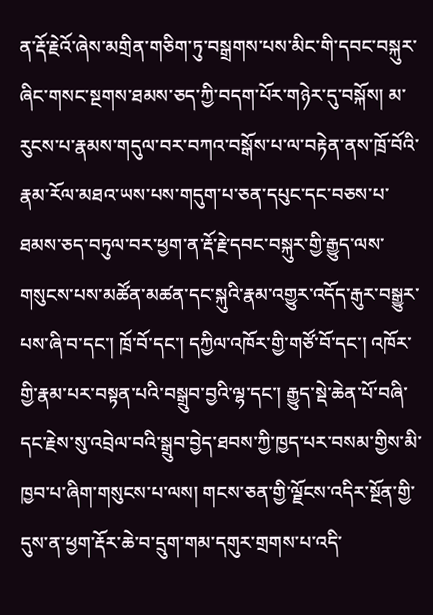ན་རྡོ་རྗེའོ་ཞེས་མགྲིན་གཅིག་ཏུ་བསྒྲགས་པས་མིང་གི་དབང་བསྐུར་ཞིང་གསང་སྔགས་ཐམས་ཅད་ཀྱི་བདག་པོར་གཉེར་དུ་བསྐོས། མ་རུངས་པ་རྣམས་གདུལ་བར་བཀའ་བསྒོས་པ་ལ་བརྟེན་ནས་ཁྲོ་བོའི་རྣམ་རོལ་མཐའ་ཡས་པས་གདུག་པ་ཅན་དཔུང་དང་བཅས་པ་ཐམས་ཅད་བཏུལ་བར་ཕྱག་ན་རྡོ་རྗེ་དབང་བསྐུར་གྱི་རྒྱུད་ལས་གསུངས་པས་མཚོན་མཚན་དང་སྐུའི་རྣམ་འགྱུར་འདོད་རྒུར་བསྒྱུར་པས་ཞི་བ་དང་། ཁྲོ་བོ་དང་། དཀྱིལ་འཁོར་གྱི་གཙོ་བོ་དང་། འཁོར་གྱི་རྣམ་པར་བསྟན་པའི་བསྒྲུབ་བྱའི་ལྷ་དང་། རྒྱུད་སྡེ་ཆེན་པོ་བཞི་དང་རྗེས་སུ་འབྲེལ་བའི་སྒྲུབ་བྱེད་ཐབས་ཀྱི་ཁྱད་པར་བསམ་གྱིས་མི་ཁྱབ་པ་ཞིག་གསུངས་པ་ལས། གངས་ཅན་གྱི་ལྗོངས་འདིར་སྔོན་གྱི་དུས་ན་ཕྱག་རྡོར་ཆེ་བ་དྲུག་གམ་དགུར་གྲགས་པ་འདི་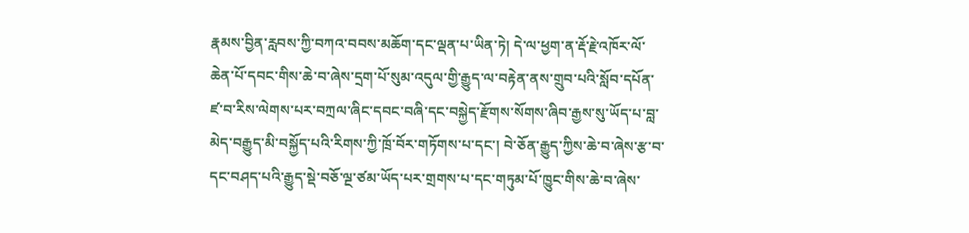རྣམས་བྱིན་རླབས་ཀྱི་བཀའ་བབས་མཆོག་དང་ལྡན་པ་ཡིན་ཏེ། དེ་ལ་ཕྱག་ན་རྡོ་རྗེ་འཁོར་ལོ་ཆེན་པོ་དབང་གིས་ཆེ་བ་ཞེས་དྲག་པོ་སུམ་འདུལ་གྱི་རྒྱུད་ལ་བརྟེན་ནས་གྲུབ་པའི་སློབ་དཔོན་ཛ་བ་རིས་ལེགས་པར་བཀྲལ་ཞིང་དབང་བཞི་དང་བསྐྱེད་རྫོགས་སོགས་ཞིབ་རྒྱས་སུ་ཡོད་པ་བླ་མེད་བརྒྱུད་མི་བསྐྱོད་པའི་རིགས་ཀྱི་ཁྲོ་བོར་གཏོགས་པ་དང་། བེ་ཅོན་རྒྱུད་ཀྱིས་ཆེ་བ་ཞེས་རྩ་བ་དང་བཤད་པའི་རྒྱུད་སྡེ་བཅོ་ལྔ་ཙམ་ཡོད་པར་གྲགས་པ་དང་གཏུམ་པོ་ཁྱུང་གིས་ཆེ་བ་ཞེས་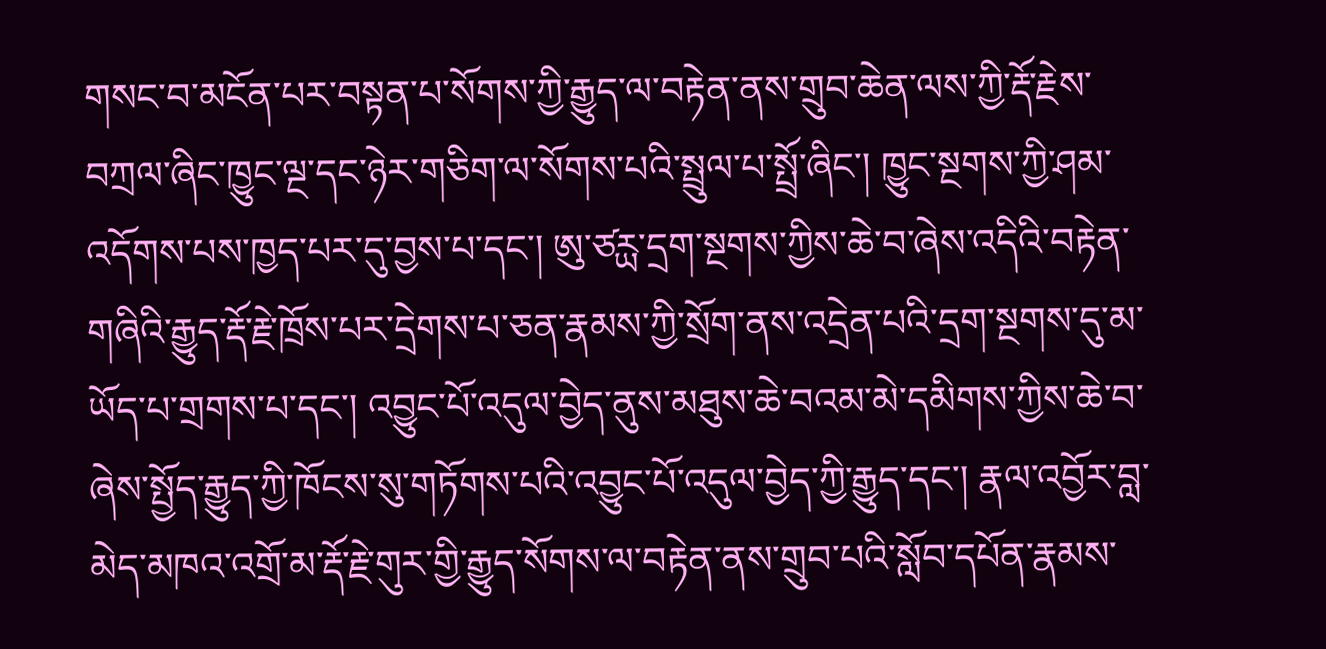གསང་བ་མངོན་པར་བསྟན་པ་སོགས་ཀྱི་རྒྱུད་ལ་བརྟེན་ནས་གྲུབ་ཆེན་ལས་ཀྱི་རྡོ་རྗེས་བཀྲལ་ཞིང་ཁྱུང་ལྔ་དང་ཉེར་གཅིག་ལ་སོགས་པའི་སྤྲུལ་པ་སྤྲོ་ཞིང་། ཁྱུང་སྔགས་ཀྱི་ཤམ་འདོགས་པས་ཁྱད་པར་དུ་བྱས་པ་དང་། ཨུ་ཙཪྻ་དྲག་སྔགས་ཀྱིས་ཆེ་བ་ཞེས་འདིའི་བརྟེན་གཞིའི་རྒྱུད་རྡོ་རྗེ་ཁྲོས་པར་དྲེགས་པ་ཅན་རྣམས་ཀྱི་སྲོག་ནས་འདྲེན་པའི་དྲག་སྔགས་དུ་མ་ཡོད་པ་གྲགས་པ་དང་། འབྱུང་པོ་འདུལ་བྱེད་ནུས་མཐུས་ཆེ་བའམ་མེ་དམིགས་ཀྱིས་ཆེ་བ་ཞེས་སྤྱོད་རྒྱུད་ཀྱི་ཁོངས་སུ་གཏོགས་པའི་འབྱུང་པོ་འདུལ་བྱེད་ཀྱི་རྒྱུད་དང་། རྣལ་འབྱོར་བླ་མེད་མཁའ་འགྲོ་མ་རྡོ་རྗེ་གུར་གྱི་རྒྱུད་སོགས་ལ་བརྟེན་ནས་གྲུབ་པའི་སློབ་དཔོན་རྣམས་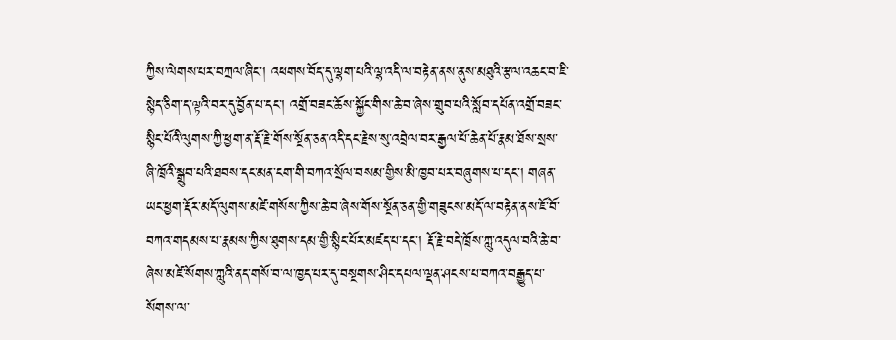ཀྱིས་ལེགས་པར་བཀྲལ་ཞིང་། འཕགས་བོད་དུ་ལྷག་པའི་ལྷ་འདི་ལ་བརྟེན་ནས་ནུས་མཐུའི་རྩལ་འཆང་བ་ཇི་སྙེད་ཅིག་ད་ལྟའི་བར་དུ་བྱོན་པ་དང་། འགྲོ་བཟང་ཆོས་སྐྱོང་གིས་ཆེ་བ་ཞེས་གྲུབ་པའི་སློབ་དཔོན་འགྲོ་བཟང་སྙིང་པོའི་ལུགས་ཀྱི་ཕྱག་ན་རྡོ་རྗེ་གོས་སྔོན་ཅན་འདི་དང་རྗེས་སུ་འབྲེལ་བར་རྒྱལ་པོ་ཆེན་པོ་རྣམ་ཐོས་སྲས་ཞི་ཁྲོའི་སྒྲུབ་པའི་ཐབས་དང་མན་ངག་གི་བཀའ་སྲོལ་བསམ་གྱིས་མི་ཁྱབ་པར་བཞུགས་པ་དང་། གཞན་ཡང་ཕྱག་རྡོར་མདོ་ལུགས་མཛེ་གསོས་ཀྱིས་ཆེ་བ་ཞེས་གོས་སྔོན་ཅན་གྱི་གཟུངས་མདོ་ལ་བརྟེན་ནས་ཇོ་བོ་བཀའ་གདམས་པ་རྣམས་ཀྱིས་ཐུགས་དམ་གྱི་སྙིང་པོར་མཛད་པ་དང་། རྡོ་རྗེ་བདེ་ཁྲོས་ཀླུ་འདུལ་བའི་ཆེ་བ་ཞེས་མཛེ་སོགས་ཀླུའི་ནད་གསོ་བ་ལ་ཁྱད་པར་དུ་བསྔགས་ཤིང་དཔལ་ལྡན་ཤངས་པ་བཀའ་བརྒྱུད་པ་སོགས་ལ་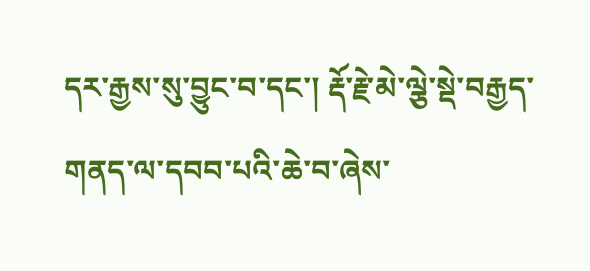དར་རྒྱས་སུ་བྱུང་བ་དང་། རྡོ་རྗེ་མེ་ལྕེ་སྡེ་བརྒྱད་གནད་ལ་དབབ་པའི་ཆེ་བ་ཞེས་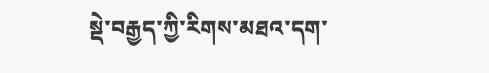སྡེ་བརྒྱད་ཀྱི་རིགས་མཐའ་དག་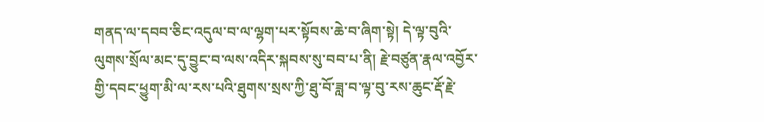གནད་ལ་དབབ་ཅིང་འདུལ་བ་ལ་ལྷག་པར་སྟོབས་ཆེ་བ་ཞིག་སྟེ། དེ་ལྟ་བུའི་ལུགས་སྲོལ་མང་དུ་བྱུང་བ་ལས་འདིར་སྐབས་སུ་བབ་པ་ནི། རྗེ་བཙུན་རྣལ་འབྱོར་གྱི་དབང་ཕྱུག་མི་ལ་རས་པའི་ཐུགས་སྲས་ཀྱི་ཐུ་བོ་ཟླ་བ་ལྟ་བུ་རས་ཆུང་རྡོ་རྗེ་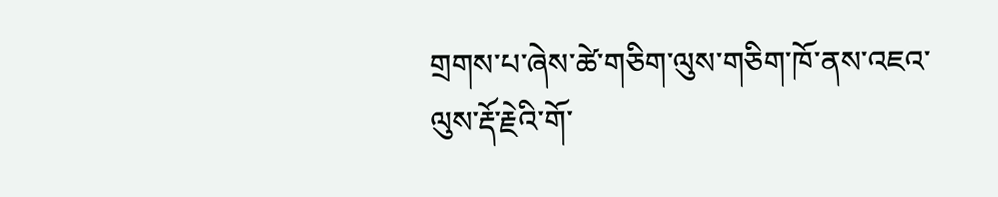གྲགས་པ་ཞེས་ཚེ་གཅིག་ལུས་གཅིག་ཁོ་ནས་འཇའ་ལུས་རྡོ་རྗེའི་གོ་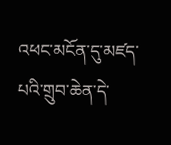འཕང་མངོན་དུ་མཛད་པའི་གྲུབ་ཆེན་དེ་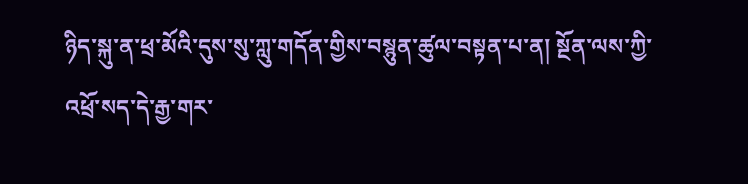ཉིད་སྐུ་ན་ཕྲ་མོའི་དུས་སུ་ཀླུ་གདོན་གྱིས་བསྙུན་ཚུལ་བསྟན་པ་ན། སྔོན་ལས་ཀྱི་འཕྲོ་སད་དེ་རྒྱ་གར་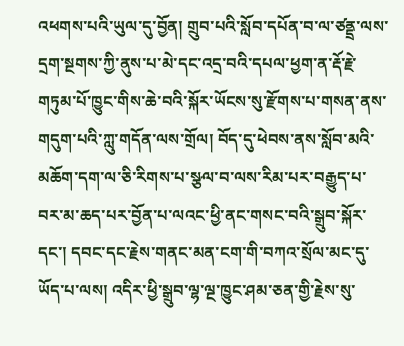འཕགས་པའི་ཡུལ་དུ་བྱོན། གྲུབ་པའི་སློབ་དཔོན་བ་ལ་ཙནྡྲ་ལས་དྲག་སྔགས་ཀྱི་ནུས་པ་མེ་དང་འདྲ་བའི་དཔལ་ཕྱག་ན་རྡོ་རྗེ་གཏུམ་པོ་ཁྱུང་གིས་ཆེ་བའི་སྐོར་ཡོངས་སུ་རྫོགས་པ་གསན་ནས་གདུག་པའི་ཀླུ་གདོན་ལས་གྲོལ། བོད་དུ་ཕེབས་ནས་སློབ་མའི་མཆོག་དག་ལ་ཅི་རིགས་པ་སྩལ་བ་ལས་རིམ་པར་བརྒྱུད་པ་བར་མ་ཆད་པར་བྱོན་པ་ལའང་ཕྱི་ནང་གསང་བའི་སྒྲུབ་སྐོར་དང་། དབང་དང་རྗེས་གནང་མན་ངག་གི་བཀའ་སྲོལ་མང་དུ་ཡོད་པ་ལས། འདིར་ཕྱི་སྒྲུབ་ལྷ་ལྔ་ཁྱུང་ཤམ་ཅན་གྱི་རྗེས་སུ་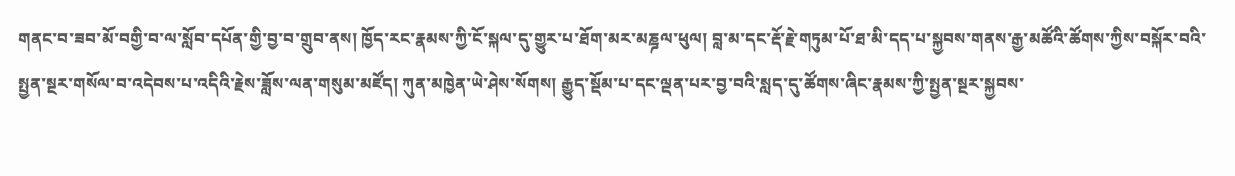གནང་བ་ཟབ་མོ་བགྱི་བ་ལ་སློབ་དཔོན་གྱི་བྱ་བ་གྲུབ་ནས། ཁྱོད་རང་རྣམས་ཀྱི་ངོ་སྐལ་དུ་གྱུར་པ་ཐོག་མར་མཎྜལ་ཕུལ། བླ་མ་དང་རྡོ་རྗེ་གཏུམ་པོ་ཐ་མི་དད་པ་སྐྱབས་གནས་རྒྱ་མཚོའི་ཚོགས་ཀྱིས་བསྐོར་བའི་སྤྱན་སྔར་གསོལ་བ་འདེབས་པ་འདིའི་རྗེས་ཟློས་ལན་གསུམ་མཛོད། ཀུན་མཁྱེན་ཡེ་ཤེས་སོགས། རྒྱུད་སྡོམ་པ་དང་ལྡན་པར་བྱ་བའི་སླད་དུ་ཚོགས་ཞིང་རྣམས་ཀྱི་སྤྱན་སྔར་སྐྱབས་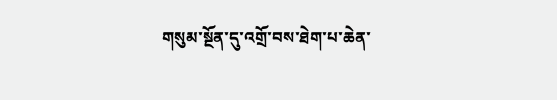གསུམ་སྔོན་དུ་འགྲོ་བས་ཐེག་པ་ཆེན་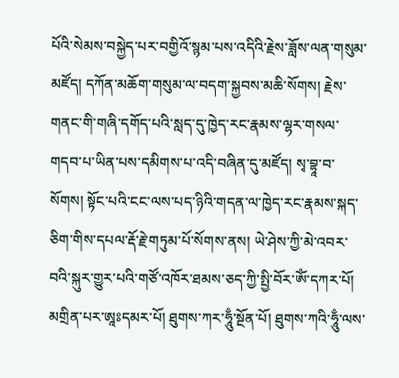པོའི་སེམས་བསྐྱེད་པར་བགྱིའོ་སྙམ་པས་འདིའི་རྗེས་ཟློས་ལན་གསུམ་མཛོད། དཀོན་མཆོག་གསུམ་ལ་བདག་སྐྱབས་མཆི་སོགས། རྗེས་གནང་གི་གཞི་དགོད་པའི་སླད་དུ་ཁྱེད་རང་རྣམས་ལྷར་གསལ་གདབ་པ་ཡིན་པས་དམིགས་པ་འདི་བཞིན་དུ་མཛོད། སྭ་བྷཱ་བ་སོགས། སྟོང་པའི་ངང་ལས་པད་ཉིའི་གདན་ལ་ཁྱེད་རང་རྣམས་སྐད་ཅིག་གིས་དཔལ་རྡོ་རྗེ་གཏུམ་པོ་སོགས་ནས། ཡེ་ཤེས་ཀྱི་མེ་འབར་བའི་སྐུར་གྱུར་པའི་གཙོ་འཁོར་ཐམས་ཅད་ཀྱི་སྤྱི་བོར་ཨོཾ་དཀར་པོ། མགྲིན་པར་ཨཱཿདམར་པོ། ཐུགས་ཀར་ཧཱུྃ་སྔོན་པོ། ཐུགས་ཀའི་ཧཱུྃ་ལས་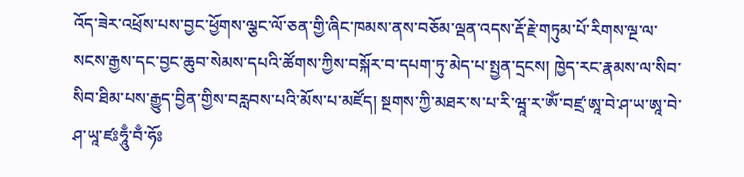འོད་ཟེར་འཕྲོས་པས་བྱང་ཕྱོགས་ལྕང་ལོ་ཅན་གྱི་ཞིང་ཁམས་ནས་བཅོམ་ལྡན་འདས་རྡོ་རྗེ་གཏུམ་པོ་རིགས་ལྔ་ལ་སངས་རྒྱས་དང་བྱང་ཆུབ་སེམས་དཔའི་ཚོགས་ཀྱིས་བསྐོར་བ་དཔག་ཏུ་མེད་པ་སྤྱན་དྲངས། ཁྱེད་རང་རྣམས་ལ་སིབ་སིབ་ཐིམ་པས་རྒྱུད་བྱིན་གྱིས་བརླབས་པའི་མོས་པ་མཛོད། སྔགས་ཀྱི་མཐར་ས་པ་རི་ཝཱ་ར་ཨོཾ་བཛྲ་ཨཱ་བེ་ཤ་ཡ་ཨཱ་བེ་ཤ་ཡཱ་ཛཿཧཱུྃ་བྃ་ཧོཿ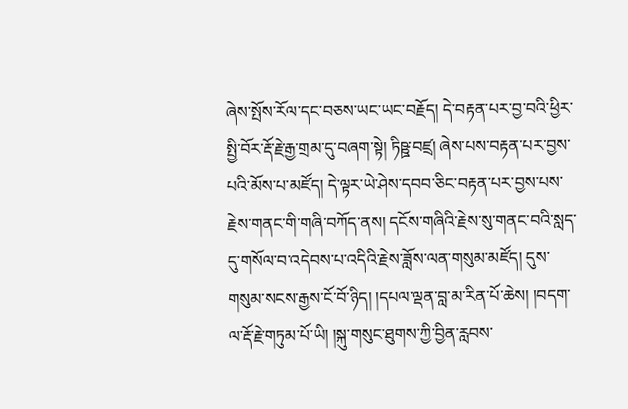ཞེས་སྤོས་རོལ་དང་བཅས་ཡང་ཡང་བརྗོད། དེ་བརྟན་པར་བྱ་བའི་ཕྱིར་སྤྱི་བོར་རྡོ་རྗེ་རྒྱ་གྲམ་དུ་བཞག་སྟེ། ཏིཥྛ་བཛྲ། ཞེས་པས་བརྟན་པར་བྱས་པའི་མོས་པ་མཛོད། དེ་ལྟར་ཡེ་ཤེས་དབབ་ཅིང་བརྟན་པར་བྱས་པས་རྗེས་གནང་གི་གཞི་བཀོད་ནས། དངོས་གཞིའི་རྗེས་སུ་གནང་བའི་སླད་དུ་གསོལ་བ་འདེབས་པ་འདིའི་རྗེས་ཟློས་ལན་གསུམ་མཛོད། དུས་གསུམ་སངས་རྒྱས་ངོ་བོ་ཉིད། །དཔལ་ལྡན་བླ་མ་རིན་པོ་ཆེས། །བདག་ལ་རྡོ་རྗེ་གཏུམ་པོ་ཡི། །སྐུ་གསུང་ཐུགས་ཀྱི་བྱིན་རླབས་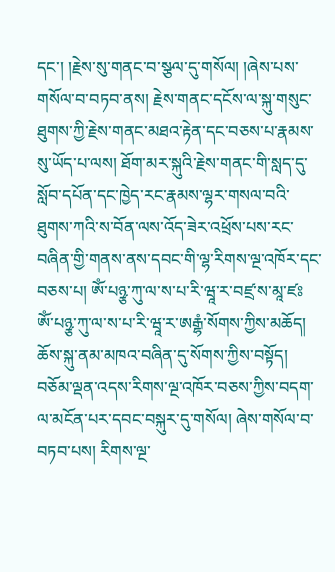དང་། །རྗེས་སུ་གནང་བ་སྩལ་དུ་གསོལ། །ཞེས་པས་གསོལ་བ་བཏབ་ནས། རྗེས་གནང་དངོས་ལ་སྐུ་གསུང་ཐུགས་ཀྱི་རྗེས་གནང་མཐའ་རྟེན་དང་བཅས་པ་རྣམས་སུ་ཡོད་པ་ལས། ཐོག་མར་སྐུའི་རྗེས་གནང་གི་སླད་དུ་སློབ་དཔོན་དང་ཁྱེད་རང་རྣམས་ལྷར་གསལ་བའི་ཐུགས་ཀའི་ས་བོན་ལས་འོད་ཟེར་འཕྲོས་པས་རང་བཞིན་གྱི་གནས་ནས་དབང་གི་ལྷ་རིགས་ལྔ་འཁོར་དང་བཅས་པ། ཨོཾ་པཉྩ་ཀུ་ལ་ས་པ་རི་ཝཱ་ར་བཛྲ་ས་མཱ་ཛཿ ཨོཾ་པཉྩ་ཀུ་ལ་ས་པ་རི་ཝཱ་ར་ཨརྒྷཾ་སོགས་ཀྱིས་མཆོད། ཆོས་སྐུ་ནམ་མཁའ་བཞིན་དུ་སོགས་ཀྱིས་བསྟོད། བཅོམ་ལྡན་འདས་རིགས་ལྔ་འཁོར་བཅས་ཀྱིས་བདག་ལ་མངོན་པར་དབང་བསྐུར་དུ་གསོལ། ཞེས་གསོལ་བ་བཏབ་པས། རིགས་ལྔ་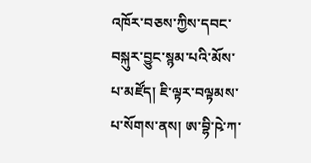འཁོར་བཅས་ཀྱིས་དབང་བསྐུར་བྱུང་སྙམ་པའི་མོས་པ་མཛོད། ཇི་ལྟར་བལྟམས་པ་སོགས་ནས། ཨ་བྷི་ཥེ་ཀ་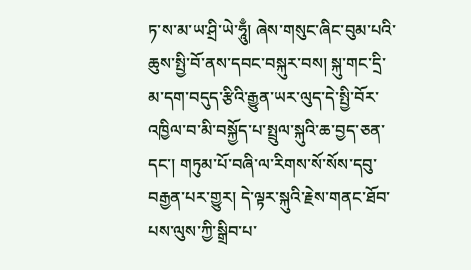ཏ་ས་མ་ཡ་ཤྲི་ཡེ་ཧཱུྃ། ཞེས་གསུང་ཞིང་བུམ་པའི་ཆུས་སྤྱི་བོ་ནས་དབང་བསྐུར་བས། སྐུ་གང་དྲི་མ་དག་བདུད་རྩིའི་རྒྱུན་ཡར་ལུད་དེ་སྤྱི་བོར་འཁྱིལ་བ་མི་བསྐྱོད་པ་སྤྲུལ་སྐུའི་ཆ་བྱད་ཅན་དང་། གཏུམ་པོ་བཞི་ལ་རིགས་སོ་སོས་དབུ་བརྒྱན་པར་གྱུར། དེ་ལྟར་སྐུའི་རྗེས་གནང་ཐོབ་པས་ལུས་ཀྱི་སྒྲིབ་པ་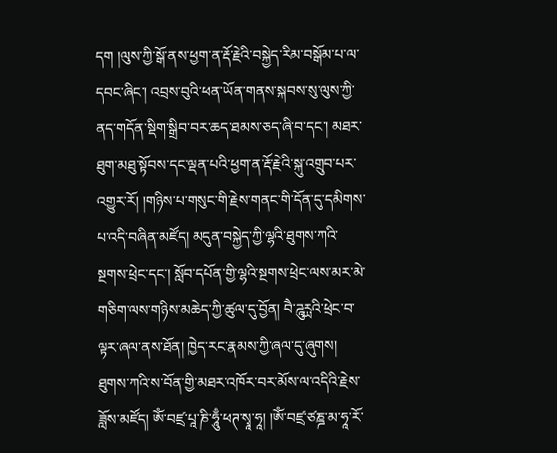དག །ལུས་ཀྱི་སྒོ་ནས་ཕྱག་ན་རྡོ་རྗེའི་བསྐྱེད་རིམ་བསྒོམ་པ་ལ་དབང་ཞིང་། འབྲས་བུའི་ཕན་ཡོན་གནས་སྐབས་སུ་ལུས་ཀྱི་ནད་གདོན་སྡིག་སྒྲིབ་བར་ཆད་ཐམས་ཅད་ཞི་བ་དང་། མཐར་ཐུག་མཐུ་སྟོབས་དང་ལྡན་པའི་ཕྱག་ན་རྡོ་རྗེའི་སྐུ་འགྲུབ་པར་འགྱུར་རོ། །གཉིས་པ་གསུང་གི་རྗེས་གནང་གི་དོན་དུ་དམིགས་པ་འདི་བཞིན་མཛོད། མདུན་བསྐྱེད་ཀྱི་ལྷའི་ཐུགས་ཀའི་སྔགས་ཕྲེང་དང་། སློབ་དཔོན་གྱི་ལྷའི་སྔགས་ཕྲེང་ལས་མར་མེ་གཅིག་ལས་གཉིས་མཆེད་ཀྱི་ཚུལ་དུ་བྱོན། བཻ་ཌཱུཪྻའི་ཕྲེང་བ་ལྟར་ཞལ་ནས་ཐོན། ཁྱེད་རང་རྣམས་ཀྱི་ཞལ་དུ་ཞུགས། ཐུགས་ཀའི་ས་བོན་གྱི་མཐར་འཁོར་བར་མོས་ལ་འདིའི་རྗེས་ཟློས་མཛོད། ཨོཾ་བཛྲ་པཱ་ཎི་ཧཱུྃ་ཕཊ་སྭཱ་ཧཱ། །ཨོཾ་བཛྲ་ཙཎྜ་མ་ཧཱ་རོ་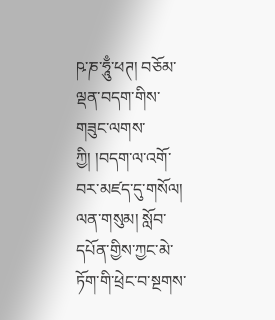ཥ་ཎ་ཧཱུྃ་ཕཊ། བཅོམ་ལྡན་བདག་གིས་གཟུང་ལགས་ཀྱི། །བདག་ལ་འགོ་བར་མཛད་དུ་གསོལ། ལན་གསུམ། སློབ་དཔོན་གྱིས་ཀྱང་མེ་ཏོག་གི་ཕྲེང་བ་སྔགས་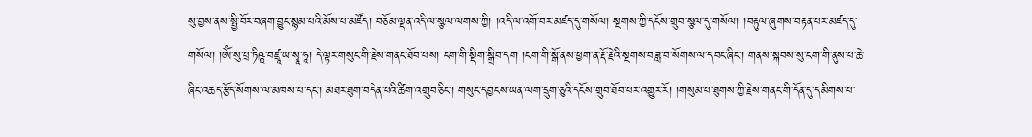སུ་བྱས་ནས་སྤྱི་བོར་བཞག་བྱུང་སྙམ་པའི་མོས་པ་མཛོད། བཅོམ་ལྡན་འདི་ལ་སྩལ་ལགས་ཀྱི། །འདི་ལ་འགོ་བར་མཛད་དུ་གསོལ། སྔགས་ཀྱི་དངོས་གྲུབ་སྩལ་དུ་གསོལ། །བརྟུལ་ཞུགས་བརྟན་པར་མཛད་དུ་གསོལ། །ཨོཾ་སུ་པྲ་ཏིཥྛ་བཛྲཱ་ཡ་སྭཱ་ཧཱ། དེ་ལྟར་གསུང་གི་རྗེས་གནང་ཐོབ་པས། ངག་གི་སྡིག་སྒྲིབ་དག །ངག་གི་སྒོ་ནས་ཕྱག་ན་རྡོ་རྗེའི་སྔགས་བཟླ་བ་སོགས་ལ་དབང་ཞིང་། གནས་སྐབས་སུ་ངག་གི་ནུས་པ་ཆེ་ཞིང་འཆད་རྩོད་སོགས་ལ་མཁས་པ་དང་། མཐར་ཐུག་བདེན་པའི་ཚིག་འགྲུབ་ཅིང་། གསུང་དབྱངས་ཡན་ལག་དྲུག་ཅུའི་དངོས་གྲུབ་ཐོབ་པར་འགྱུར་རོ། །གསུམ་པ་ཐུགས་ཀྱི་རྗེས་གནང་གི་དོན་དུ་དམིགས་པ་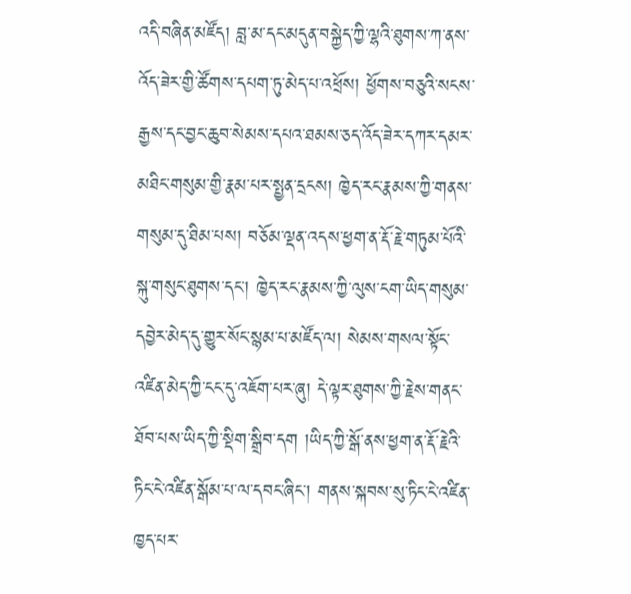འདི་བཞིན་མཛོད། བླ་མ་དང་མདུན་བསྐྱེད་ཀྱི་ལྷའི་ཐུགས་ཀ་ནས་འོད་ཟེར་གྱི་ཚོགས་དཔག་ཏུ་མེད་པ་འཕྲོས། ཕྱོགས་བཅུའི་སངས་རྒྱས་དང་བྱང་ཆུབ་སེམས་དཔའ་ཐམས་ཅད་འོད་ཟེར་དཀར་དམར་མཐིང་གསུམ་གྱི་རྣམ་པར་སྤྱན་དྲངས། ཁྱེད་རང་རྣམས་ཀྱི་གནས་གསུམ་དུ་ཐིམ་པས། བཅོམ་ལྡན་འདས་ཕྱག་ན་རྡོ་རྗེ་གཏུམ་པོའི་སྐུ་གསུང་ཐུགས་དང་། ཁྱེད་རང་རྣམས་ཀྱི་ལུས་ངག་ཡིད་གསུམ་དབྱེར་མེད་དུ་གྱུར་སོང་སྙམ་པ་མཛོད་ལ། སེམས་གསལ་སྟོང་འཛིན་མེད་ཀྱི་ངང་དུ་འཇོག་པར་ཞུ། དེ་ལྟར་ཐུགས་ཀྱི་རྗེས་གནང་ཐོབ་པས་ཡིད་ཀྱི་སྡིག་སྒྲིབ་དག །ཡིད་ཀྱི་སྒོ་ནས་ཕྱག་ན་རྡོ་རྗེའི་ཏིང་ངེ་འཛིན་སྒོམ་པ་ལ་དབང་ཞིང་། གནས་སྐབས་སུ་ཏིང་ངེ་འཛིན་ཁྱད་པར་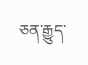ཅན་རྒྱུད་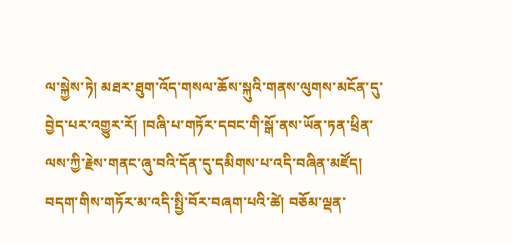ལ་སྐྱེས་ཏེ། མཐར་ཐུག་འོད་གསལ་ཆོས་སྐུའི་གནས་ལུགས་མངོན་དུ་བྱེད་པར་འགྱུར་རོ། །བཞི་པ་གཏོར་དབང་གི་སྒོ་ནས་ཡོན་ཏན་ཕྲིན་ལས་ཀྱི་རྗེས་གནང་ཞུ་བའི་དོན་དུ་དམིགས་པ་འདི་བཞིན་མཛོད། བདག་གིས་གཏོར་མ་འདི་སྤྱི་བོར་བཞག་པའི་ཚེ། བཅོམ་ལྡན་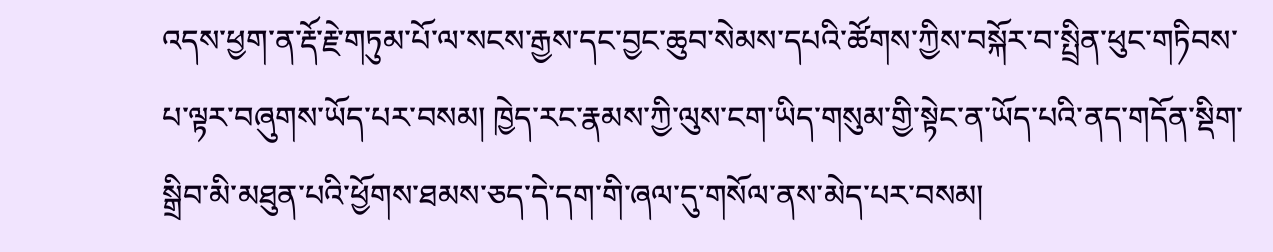འདས་ཕྱག་ན་རྡོ་རྗེ་གཏུམ་པོ་ལ་སངས་རྒྱས་དང་བྱང་ཆུབ་སེམས་དཔའི་ཚོགས་ཀྱིས་བསྐོར་བ་སྤྲིན་ཕུང་གཏིབས་པ་ལྟར་བཞུགས་ཡོད་པར་བསམ། ཁྱེད་རང་རྣམས་ཀྱི་ལུས་ངག་ཡིད་གསུམ་གྱི་སྟེང་ན་ཡོད་པའི་ནད་གདོན་སྡིག་སྒྲིབ་མི་མཐུན་པའི་ཕྱོགས་ཐམས་ཅད་དེ་དག་གི་ཞལ་དུ་གསོལ་ནས་མེད་པར་བསམ།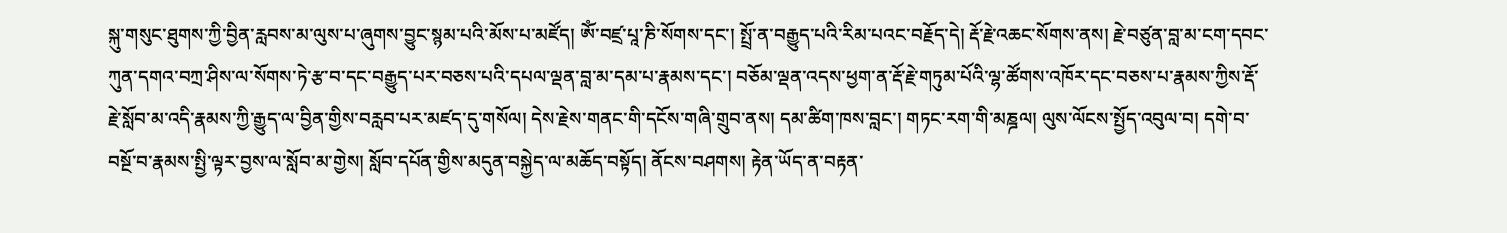སྐུ་གསུང་ཐུགས་ཀྱི་བྱིན་རླབས་མ་ལུས་པ་ཞུགས་བྱུང་སྙམ་པའི་མོས་པ་མཛོད། ཨོཾ་བཛྲ་པཱ་ཎི་སོགས་དང་། སྤྲོ་ན་བརྒྱུད་པའི་རིམ་པའང་བརྗོད་དེ། རྡོ་རྗེ་འཆང་སོགས་ནས། རྗེ་བཙུན་བླ་མ་ངག་དབང་ཀུན་དགའ་བཀྲ་ཤིས་ལ་སོགས་ཏེ་རྩ་བ་དང་བརྒྱུད་པར་བཅས་པའི་དཔལ་ལྡན་བླ་མ་དམ་པ་རྣམས་དང་། བཅོམ་ལྡན་འདས་ཕྱག་ན་རྡོ་རྗེ་གཏུམ་པོའི་ལྷ་ཚོགས་འཁོར་དང་བཅས་པ་རྣམས་ཀྱིས་རྡོ་རྗེ་སློབ་མ་འདི་རྣམས་ཀྱི་རྒྱུད་ལ་བྱིན་གྱིས་བརླབ་པར་མཛད་དུ་གསོལ། དེས་རྗེས་གནང་གི་དངོས་གཞི་གྲུབ་ནས། དམ་ཚིག་ཁས་བླང་། གཏང་རག་གི་མཎྜལ། ལུས་ལོངས་སྤྱོད་འབུལ་བ། དགེ་བ་བསྔོ་བ་རྣམས་སྤྱི་ལྟར་བྱས་ལ་སློབ་མ་གྱེས། སློབ་དཔོན་གྱིས་མདུན་བསྐྱེད་ལ་མཆོད་བསྟོད། ནོངས་བཤགས། རྟེན་ཡོད་ན་བརྟན་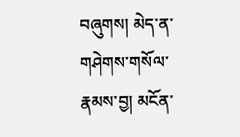བཞུགས། མེད་ན་གཤེགས་གསོལ་རྣམས་བྱ། མངོན་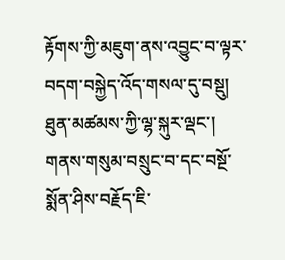རྟོགས་ཀྱི་མཇུག་ནས་འབྱུང་བ་ལྟར་བདག་བསྐྱེད་འོད་གསལ་དུ་བསྡུ། ཐུན་མཚམས་ཀྱི་ལྷ་སྐུར་ལྡང་། གནས་གསུམ་བསྲུང་བ་དང་བསྔོ་སྨོན་ཤིས་བརྗོད་ཇི་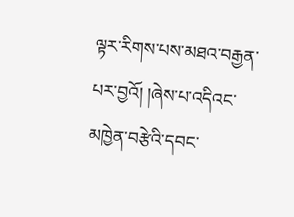ལྟར་རིགས་པས་མཐའ་བརྒྱན་པར་བྱའོ། །ཞེས་པ་འདིའང་མཁྱེན་བརྩེའི་དབང་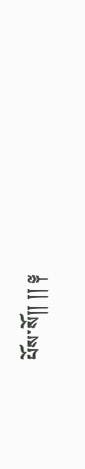པོས་སོ།། །། ༈